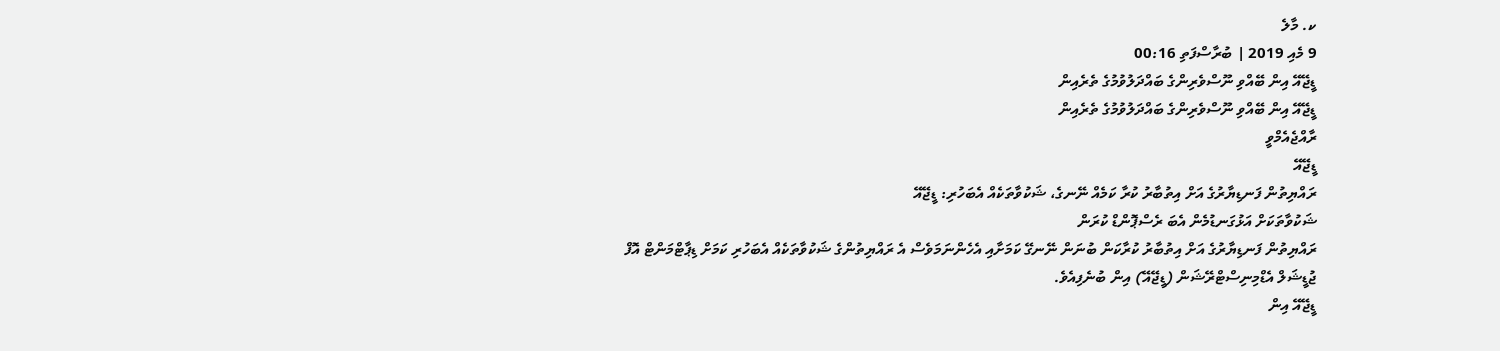ކ. މާލެ
9 މެއި 2019 | ބުރާސްފަތި 00:16
ޑީޖޭއޭ އިން ބޭއްވި ނޫސްވެރިންގެ ބައްދަލުވުމުގެ ތެރެއިން
ޑީޖޭއޭ އިން ބޭއްވި ނޫސްވެރިންގެ ބައްދަލުވުމުގެ ތެރެއިން
ރާއްޖެއެމްވީ
ޑީޖޭއޭ
ރައްޔިތުން ފަނޑިޔާރުގެ އަށް އިތުބާރު ކުރާ ކަމެއް ނޭނގެ، ޝަކުވާތަކެއް އެބަހުރި: ޑީޖޭއޭ
ޝަކުވާތަކަށް އަޅުގަނޑުމެން އެބަ ރެސްޕޮންޑް ކުރަން
ރައްޔިތުން ފަނޑިޔާރުގެ އަށް އިތުބާރު ކުރާކަން ބުނަން ނޭނގޭ ކަމަށާއި އެހެންނަމަވެސް އެ ރައްޔިތުންގެ ޝަކުވާތަކެއް އެބަހުރި ކަމަށް ޑިޕާޓްމަންޓް އޮފް ޖުޑީޝަލް އެޑްމިނިސްޓްރޭޝަން (ޑީޖޭއޭ) އިން ބުނެފިއެވެ.
ޑީޖޭއޭ އިން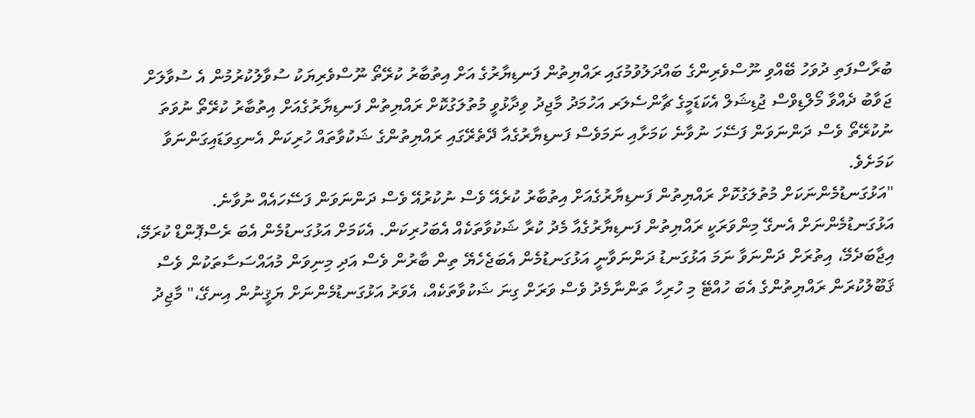ބުރާސްފަތި ދުވަހު ބޭއްވި ނޫސްވެރިންގެ ބައްދަލުވުމުގައި ރައްޔިތުން ފަނޑިޔާރުގެ އަށް އިތުބާރު ކުރޭތޯ ނޫސްވެރިޔަކު ސުވާލުކުރުމުން އެ ސުވާލަށް ޖަވާބު ދެއްވާ މޯލްޑިވްސް ޖުޑިޝަލް އެކަޑަމީގެ ޗާންސެލަރ އަހުމަދު މާޖިދު ވިދާޅުވީ މުތުލަގުކޮށް ރައްޔިތުން ފަނޑިޔާރުގެއަށް އިތުބާރު ކުރޭތޯ ނުވަތަ ނުކުރޭތޯ ވެސް ދަންނަވަން ފަސޭހަ ނުވާނެ ކަމަށާއި ނަމަވެސް ފަނޑިޔާރުގެއާ ދޭތެރޭގައި ރައްޔިތުންގެ ޝަކުވާތައް ހުރިކަން އެނގިވަޑައިގަންނަވާ ކަމަށެވެ.
"އަޅުގަނޑުމެންނަކަށް މުތުލަގުކޮށް ރައްޔިތުން ފަނޑިޔާރުގެއަށް އިތުބާރު ކުރެއޭ ވެސް ނުކުރުއޭ ވެސް ދަންނަވަން ފަސޭހައެއް ނުވާނެ. އަޅުގަނޑުމެންނަށް އެނގޭ މިންވަރަކީ ރައްޔިތުން ފަނޑިޔާރުގެއާ މެދު ކުރާ ޝަކުވާތަކެއް އެބަހުރިކަން. އެކަމަށް އަޅުގަނޑުމެން އެބަ ރެސްޕޮންޑް ކުރަމޭ، އިޖާބަދެމޭ، އިތުރަށް ދަންނަވާ ނަމަ އަޅުގަނޑު ދަންނަވާނީ އަޅުގަނޑުމެން އެބަޖެހެޔޭ ތިން ބާރުން ވެސް އަދި މިނިވަން މުއައްސަސާތަކުން ވެސް ޤަބޫލުކުރަން ރައްޔިތުންގެ އެބަ ހުއްޓޭ މި ހުރިހާ ތަންނާމެދު ވެސް ވަރަށް ގިނަ ޝަކުވާތަކެއް، އެވަރު އަޅުގަނޑުމެންނަށް ޔަޤީނުން އިނގޭ،" މާޖިދު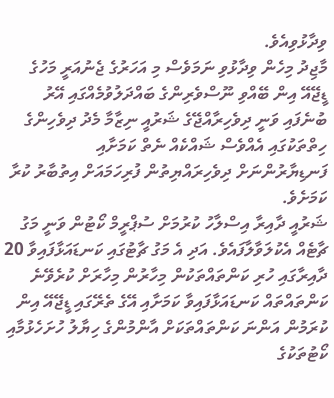ވިދާޅުވިއެވެ.
މާޖިދު މިހެން ވިދާޅުވި ނަމަވެސް މި އަހަރުގެ ޖެނުއަރީ މަހުގެ ޑީޖޭއޭ އިން ބޭއްވި ނޫސްވެރިންގެ ބައްދަލުވުމެއްގައި އޭރު ބުނެފައި ވަނީ ދިވެހިރާއްޖޭގެ ޝަރުއީ ނިޒާމާ މެދު ދިވެހިންގެ ހިތްތަކުގައި އެއްވެސް ޝައްކެއް ނެތް ކަމަށާއި ފަނޑިޔާރުންނަށް ދިވެހިރައްޔިތުން ފުރިހަމައަށް އިތުބާރު ކުރާ ކަމަށެވެ.
ޝަރުއީ ދާއިރާ އިސްލާހު ކުރުމަށް ސުޕްރީމް ކޯޓުން ވަނީ މަގު ޗާޓެއް އެކުލަވާލާފައެވެ. އަދި އެ މަގު ޗާޓުގައި ކަނޑައަޅާފައިވާ 20 ދާއިރާގައި ހުރި ކަންތައްތަކުން މިހާރުން މިހާރަށް ކުރެވޭނެ ކަންތައްތައް ކަނޑައަޅާފައިވާ ކަމަށާއި އޭގެ ތެރޭގައި ޑީޖޭއޭ އިން ކުރަމުން އަންނަ ކަންތައްތަކަށް އާންމުންގެ ހިޔާލު ހުށަހެޅުމާއި ކޯޓުތަކުގެ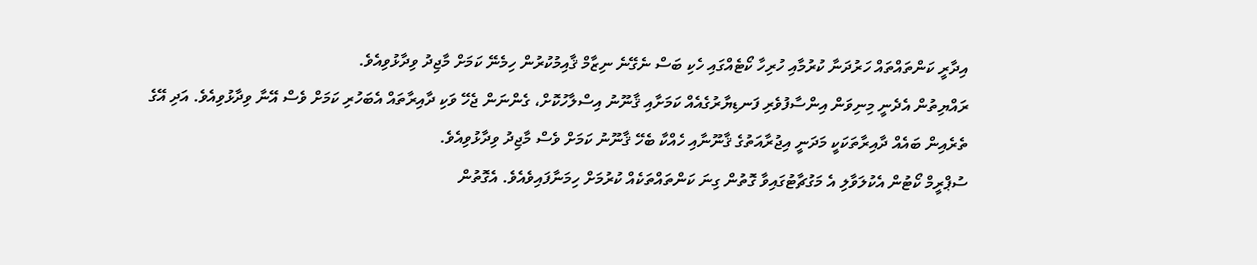އިދާރީ ކަންތައްތައް ހަރުދަނާ ކުރުމާއި ހުރިހާ ކޯޓެއްގައި ހެކި ބަސް ނެގޭނެ ނިޒާމް ޤާއިމުކުރުން ހިމެނޭ ކަމަށް މާޖިދު ވިދާޅުވިއެވެ.
ރައްޔިތުން އެދެނީ މިނިވަން އިންސާފުވެރި ފަނޑިޔާރުގެއެއް ކަމަށާއި ޤާނޫނު އިސްލާހުކޮށް، ގެންނަން ޖެހޭ ވަކި ދާއިރާތައް އެބަހުރި ކަމަށް ވެސް އޭނާ ވިދާޅުވިއެވެ. އަދި އޭގެ ތެރެއިން ބައެއް ދާއިރާތަކަކީ މަދަނީ އިޖުރާއަތުގެ ޤާނޫނާއި ހެއްކާ ބެހޭ ޤާނޫނު ކަމަށް ވެސް މާޖިދު ވިދާޅުވިއެވެ.
ސުޕްރީމް ކޯޓުން އެކުލަވާލި އެ މަގުޗާޓުގައިވާ ގޮތުން ގިނަ ކަންތައްތަކެއް ކުރުމަށް ހިމަނާފައިވެއެވެ. އެގޮތުން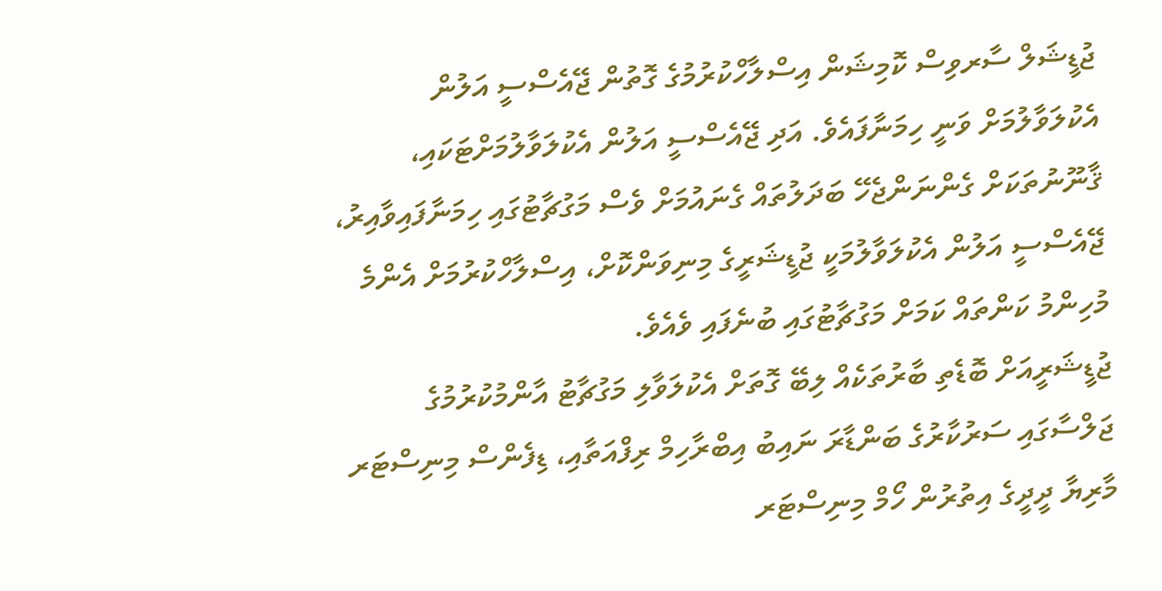ޖުޑީޝަލް ސާރވިސް ކޮމިޝަން އިސްލާހްކުރުމުގެ ގޮތުން ޖޭއެސްސީ އަލުން އެކުލަވާލުމަށް ވަނީ ހިމަނާފައެވެ. އަދި ޖޭއެސްސީ އަލުން އެކުލަވާލުމަށްޓަކައި، ޤާނޫނުތަކަށް ގެންނަންޖެހޭ ބަދަލުތައް ގެނައުމަށް ވެސް މަގުޗާޓުގައި ހިމަނާފައިވާއިރު، ޖޭއެސްސީ އަލުން އެކުލަވާލުމަކީ ޖުޑީޝަރީގެ މިނިވަންކޮށް، އިސްލާހްކުރުމަށް އެންމެ މުހިންމު ކަންތައް ކަމަށް މަގުޗާޓުގައި ބުނެފައި ވެއެވެ.
ޖުޑީޝަރީއަށް ބޮޑެތި ބާރުތަކެއް ލިބޭ ގޮތަށް އެކުލަވާލި މަގުޗާޓު އާންމުކުރުމުގެ ޖަލްސާގައި ސަރުކާރުގެ ބަންޑާރަ ނައިބު އިބްރާހިމް ރިފްއަތާއި، ޑިފެންސް މިނިސްޓަރ މާރިޔާ ދީދީގެ އިތުރުން ހޯމް މިނިސްޓަރ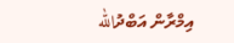އިމްރާން އަބްދުالله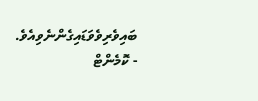ބައިވެރިވެވަޑައިގެންނެވިއެވެ.
- ކޮމެންޓް